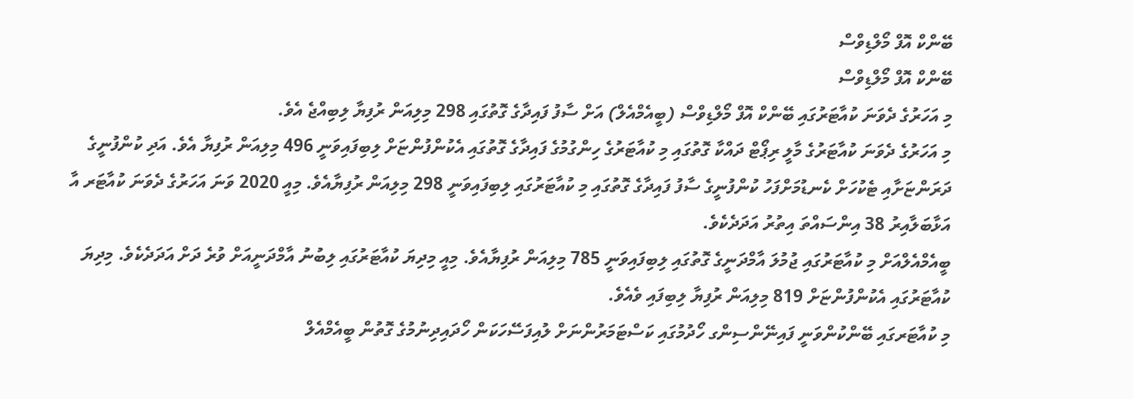ބޭންކް އޮފް މޯލްޑިވްސް
ބޭންކް އޮފް މޯލްޑިވްސް
މި އަހަރުގެ ދެވަނަ ކުއާޓަރުގައި ބޭންކް އޮފް މޯލްޑިވްސް (ބީއެމްއެލް) އަށް ސާފު ފައިދާގެ ގޮތުގައި 298 މިލިއަން ރުފިޔާ ލިބިއްޖެ އެވެ.
މި އަހަރުގެ ދެވަނަ ކުއާޓަރުގެ މާލީ ރިޕޯޓް ދައްކާ ގޮތުގައި މި ކުއާޓަރުގެ ހިންގުމުގެ ފައިދާގެ ގޮތުގައި އެކުންފުންޏަށް ލިބިފައިވަނީ 496 މިލިއަން ރުފިޔާ އެވެ. އަދި ކުންފުނީގެ ދަރަންޏަށާއި ޓެކުހަށް ކެނޑުމަށްފަހު ކުންފުނީގެ ސާފު ފައިދާގެ ގޮތުގައި މި ކުއާޓަރުގައި ލިބިފައިވަނީ 298 މިލިއަން ރުފިޔާއެވެ. މިއީ 2020 ވަނަ އަހަރުގެ ދެވަނަ ކުއާޓަރ އާ އަޅާބަލާއިރު 38 އިންސައްތަ އިތުރު އަދަދެކެވެ.
ބީއެމްއެލްއަށް މި ކުއާޓަރުގައި ޖުމުލަ އާމްދަނީގެ ގޮތުގައި ލިބިފައިވަނީ 785 މިލިއަން ރުފިޔާއެވެ. މިއީ މިދިޔަ ކުއާޓަރުގައި ލިބުނު އާމްދަނީއަށް ވުރެ ދަށް އަދަދެކެވެ. މިދިޔަ ކުއާޓަރުގައި އެކުންފުންޏަށް 819 މިލިއަން ރުފިޔާ ލިބިފައި ވެއެވެ.
މި ކުއާޓަރގައި ބޭންކުންވަނީ ފައިނޭންސިންގ ހޯދުމުގައި ކަސްޓަމަރުންނަށް ލުއިފަސޭހަކަން ހޯދައިދިނުމުގެ ގޮތުން ބީއެމްއެލް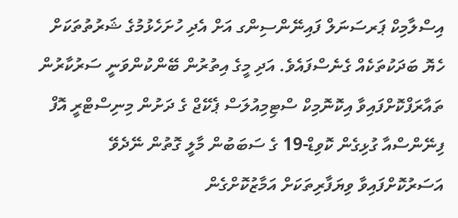އިސްލާމިކް ޕަރސަނަލް ފައިނޭންސިންގ އަށް އެދި ހުށަހެޅުމުގެ ޝަރުތުތަކަށް ހެޔޮ ބަދަކުތަކެއް ގެނެސްފައެވެ. އަދި މީގެ އިތުރުން ބޭންކުންވަނީ ސަރުކާރުން ތައާރަފްކޮށްފައިވާ އިކޮނޮމިކް ސްޓިމިއުލަސް ޕެކޭޖް ގެ ދަށުން މިނިސްޓްރީ އޮފް ފިނޭންސްއާ ގުޅިގެން ކޮވިޑް-19 ގެ ސަބަބުން މާލީ ގޮތުން ނޭދެވޭ އަސަރުކޮށްފައިވާ ވިޔަފާރިތަކަށް އަމާޒުކޮށްގެން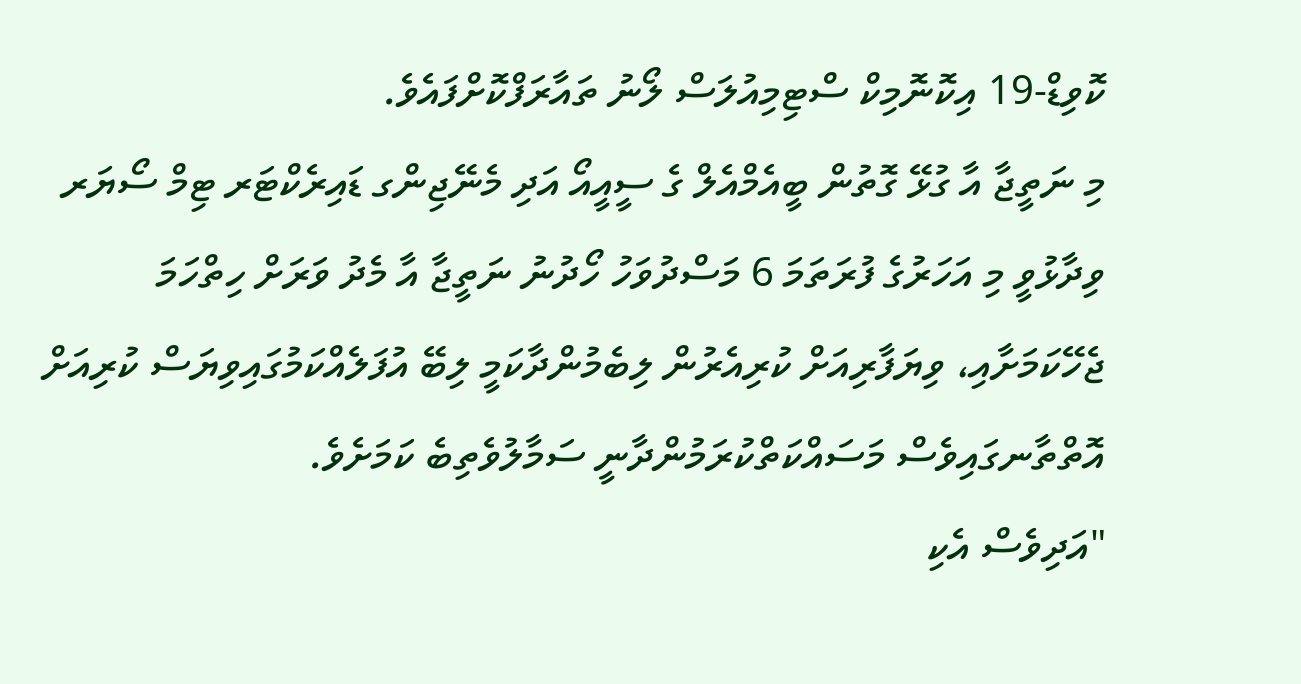ކޮވިޑް-19 އިކޮނޮމިކް ސްޓިމިއުލަސް ލޯނު ތައާރަފްކޮށްފައެވެ.
މި ނަތީޖާ އާ ގުޅޭ ގޮތުން ބީއެމްއެލް ގެ ސީއީއޯ އަދި މެނޭޖިންގ ޑައިރެކްޓަރ ޓިމް ސޯޔަރ ވިދާޅުވީ މި އަހަރުގެ ފުރަތަމަ 6 މަސްދުވަހު ހޯދުނު ނަތީޖާ އާ މެދު ވަރަށް ހިތްހަމަ ޖެހޭކަމަށާއި، ވިޔަފާރިއަށް ކުރިއެރުން ލިބެމުންދާކަމީ ލިބޭ އުފަލެއްކަމުގައިވިޔަސް ކުރިއަށް އޮތްތާނގައިވެސް މަސައްކަތްކުރަމުންދާނީ ސަމާލުވެތިބެ ކަމަށެވެ.
"އަދިވެސް އެކި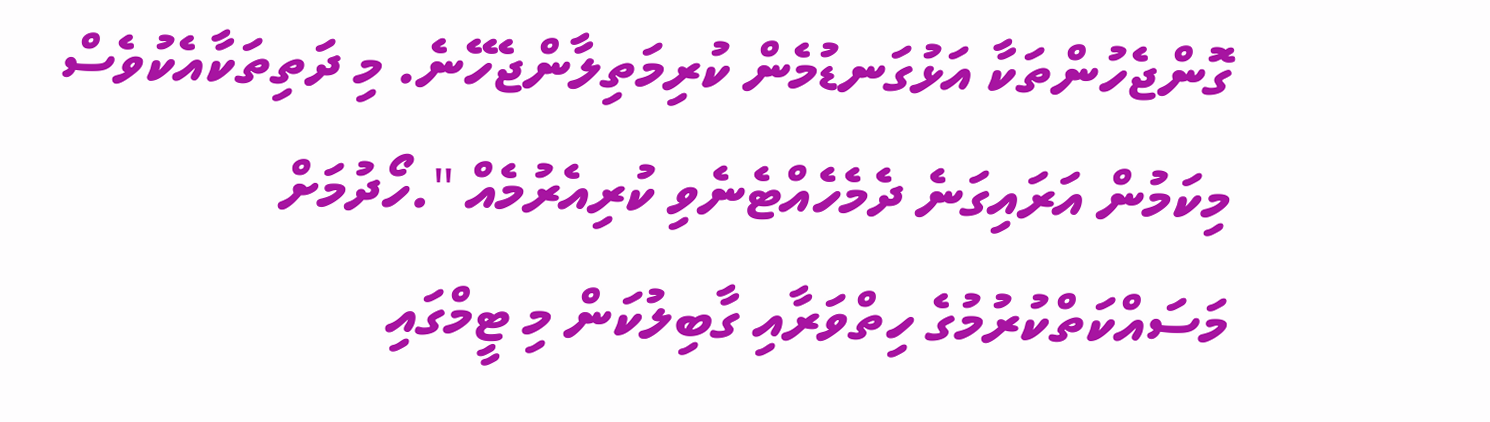ގޮންޖެހުންތަކާ އަޅުގަނޑުމެން ކުރިމަތިލާންޖެހޭނެ. މި ދަތިތަކާއެކުވެސް މިކަމުން އަރައިގަނެ ދެމެހެއްޓެނެވި ކުރިއެރުމެއް ".ހޯދުމަށް މަސައްކަތްކުރުމުގެ ހިތްވަރާއި ގާބިލުކަން މި ޓީމްގައި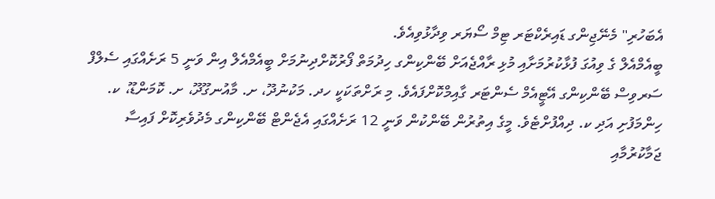އެބަހުރި" މެނޭޖިންގ ޑައިރެކްޓަރ ޓިމް ސޯޔަރ ވިދާޅުވިއެވެ.
ބީއެމްއެލް ގެ ވިއުގަ ފުޅާކުރުމަށާއި މުޅި ރާއްޖެއަށް ބޭންކިންގ ހިދުމަތް ފޯރުކޮށްދިނުމަށް ބީއެމްއެލް އިން ވަނީ 5 ރަށެއްގައި ސެލްފް ސަރވިސް ބޭންކިންގ އޭޓީއެމް ސެންޓަރ ގާއިމްކޮށްފައެވެ. މި ރަށްތަކަކީ ހދ. މަކުނުދޫ، ށ. މާއުނގޫދޫ، ށ. ކޮމަންޑޫ، ކ. ހިންމަފުށި އަދި ކ. ދިއްފުށްޓެވެ. މީގެ އިތުރުން ބޭންކުން ވަނީ 12 ރަށެއްގައި އެޖެންޓް ބޭންކިންގ މެދުވެރިކޮށް ފައިސާ ޖަމާކުރުމާއި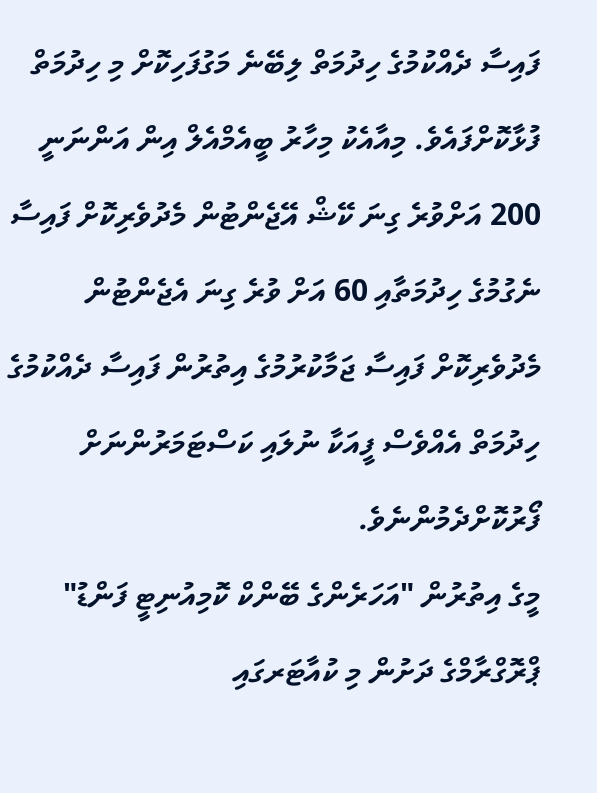ފައިސާ ދެއްކުމުގެ ހިދުމަތް ލިބޭނެ މަގުފަހިކޮށް މި ހިދުމަތް ފުޅާކޮށްފައެވެ. މިއާއެކު މިހާރު ބީއެމްއެލް އިން އަންނަނީ 200 އަށްވުރެ ގިނަ ކޭޝް އޭޖެންޓުން މެދުވެރިކޮށް ފައިސާ ނެގުމުގެ ހިދުމަތާއި 60 އަށް ވުރެ ގިނަ އެޖެންޓުން މެދުވެރިކޮށް ފައިސާ ޖަމާކުރުމުގެ އިތުރުން ފައިސާ ދެއްކުމުގެ ހިދުމަތް އެއްވެސް ފީއަކާ ނުލައި ކަސްޓަމަރުންނަށް ފޯރުކޮށްދެމުންނެވެ.
މީގެ އިތުރުން "އަހަރެންގެ ބޭންކް ކޮމިއުނިޓީ ފަންޑު" ޕްރޮގްރާމްގެ ދަށުން މި ކުއާޓަރގައި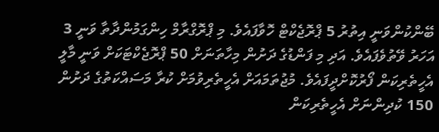ބޭންކުންވަނީ އިތުރު 5 ޕްރޮޖެކްޓް ހޮވާފައެވެ. މި ޕްރޮގްރާމް ހިންގަމުންދާތާ ވަނީ 3 އަހަރު ވޭތުވެފައެވެ. އަދި މި ފަންޑުގެ ދަށުން މިހާތަނަށް 50 ޕްރޮޖެކްޓަކަށް ވަނީ މާލީ އެހީތެރިކަން ފޯރުކޮށްދީފައެވެ. މުޖުތަމައަށް އެހީތެރިވުމަށް ކުރާ މަސައްކަތުގެ ދަށުން 150 ކުދިންނަށް އެހީތެރިކަން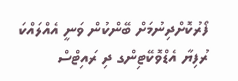ފޯރުކޮށްދިނުމަށް ބޭންކުން ވަނީ އެއްލައްކަ ރުފިޔާ އެޑްވޮކޭޓިންގ ދި ރައިޓްސް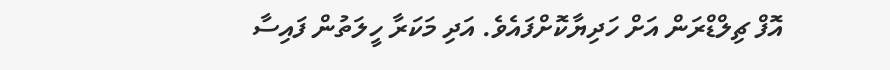އޮފް ޗިލްޑްރަން އަށް ހަދިޔާކޮށްފައެވެ. އަދި މަކަރާ ހީލަތުން ފައިސާ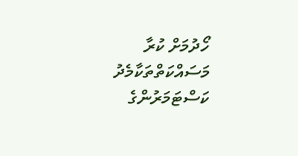ހޯދުމަށް ކުރާ މަސައްކަތްތަކާމެދު ކަސްޓަމަރުންގެ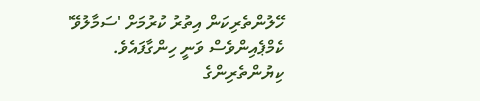ހޭލުންތެރިކަން އިތުރު ކުރުމަށް 'ސަމާލުވޭ' ކެމްޕެއިންވެސް ވަނީ ހިންގާފައެވެ.
ކިޔުންތެރިންގެ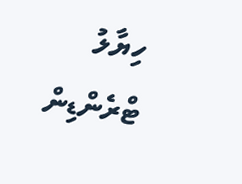ހިޔާލު
ޓްރެންޑިން